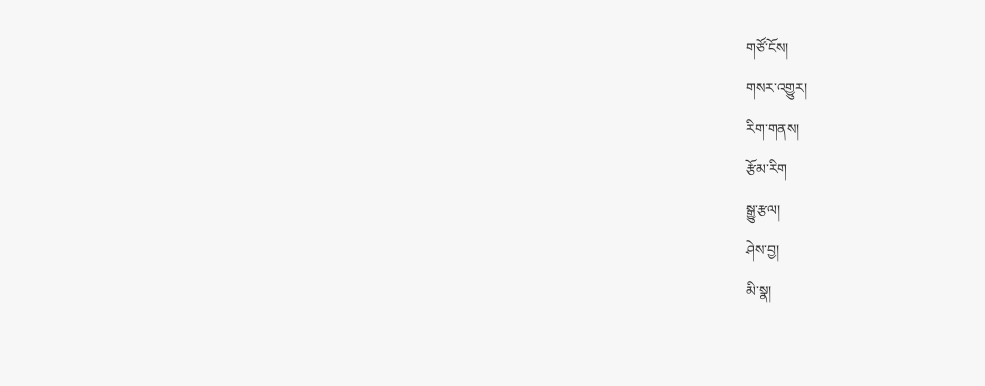གཙོ་ངོས།
གསར་འགྱུར།
རིག་གནས།
རྩོམ་རིག
སྒྱུ་རྩལ།
ཤེས་བྱ།
མི་སྣ།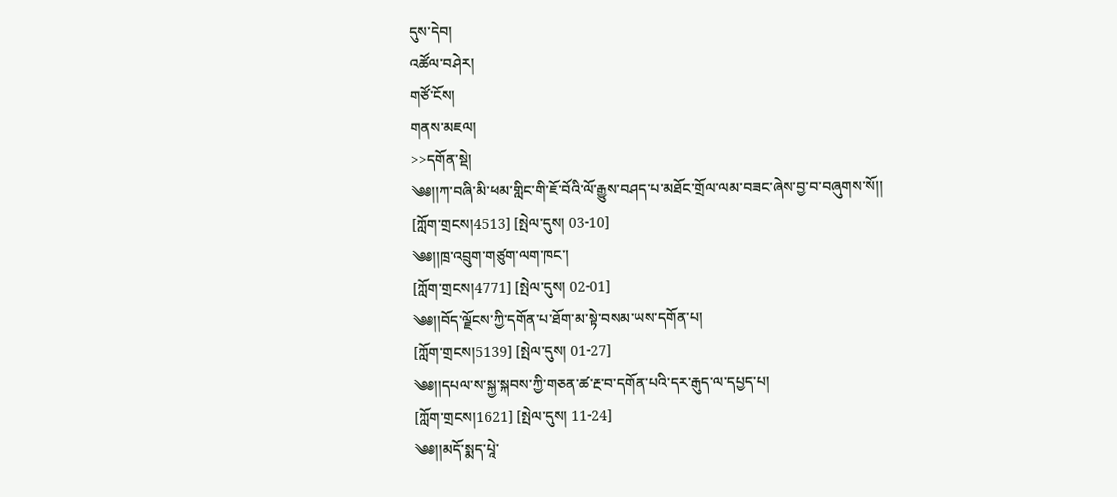དུས་དེབ།
འཚོལ་བཤེར།
གཙོ་ངོས།
གནས་མཇལ།
>>དགོན་སྡེ།
༄༅།།ཀ་བཞི་མི་ཕམ་གླིང་གི་ཇོ་བོའི་ལོ་རྒྱུས་བཤད་པ་མཐོང་གྲོལ་ལམ་བཟང་ཞེས་བྱ་བ་བཞུགས་སོ།།
[ཀློག་གྲངས།4513] [སྤེལ་དུས། 03-10]
༄༅།།ཁྲ་འབྲུག་གཙུག་ལག་ཁང་།
[ཀློག་གྲངས།4771] [སྤེལ་དུས། 02-01]
༄༅།།བོད་ལྗོངས་ཀྱི་དགོན་པ་ཐོག་མ་སྟེ་བསམ་ཡས་དགོན་པ།
[ཀློག་གྲངས།5139] [སྤེལ་དུས། 01-27]
༄༅།།དཔལ་ས་སྐྱ་སྐབས་ཀྱི་གཅན་ཚ་རྔ་བ་དགོན་པའི་དར་རྒུད་ལ་དཔྱད་པ།
[ཀློག་གྲངས།1621] [སྤེལ་དུས། 11-24]
༄༅།།མདོ་སྨད་པཱེ་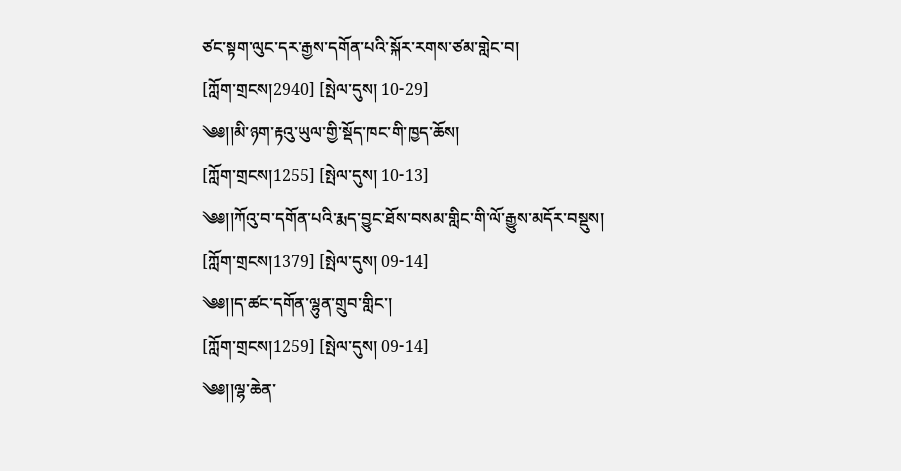ཙང་སྟག་ལུང་དར་རྒྱས་དགོན་པའི་སྐོར་རགས་ཙམ་གླེང་བ།
[ཀློག་གྲངས།2940] [སྤེལ་དུས། 10-29]
༄༅།།མི་ཉག་རྟའུ་ཡུལ་གྱི་སྡོད་ཁང་གི་ཁྱད་ཆོས།
[ཀློག་གྲངས།1255] [སྤེལ་དུས། 10-13]
༄༅།།ཀོའུ་བ་དགོན་པའི་རྨད་བྱུང་ཐོས་བསམ་གླིང་གི་ལོ་རྒྱུས་མདོར་བསྡུས།
[ཀློག་གྲངས།1379] [སྤེལ་དུས། 09-14]
༄༅།།ད་ཚང་དགོན་ལྷུན་གྲུབ་གླིང་།
[ཀློག་གྲངས།1259] [སྤེལ་དུས། 09-14]
༄༅།།ལྷ་ཆེན་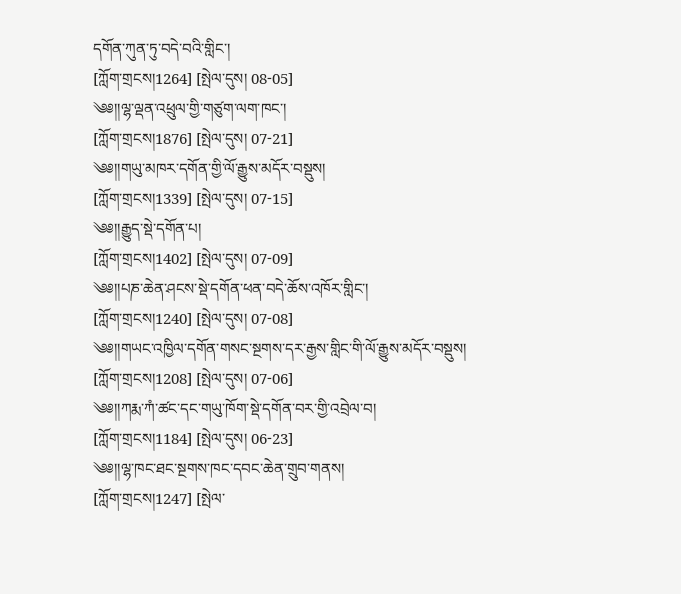དགོན་ཀུན་ཏུ་བདེ་བའི་གླིང་།
[ཀློག་གྲངས།1264] [སྤེལ་དུས། 08-05]
༄༅།།ལྷ་ལྡན་འཕྲུལ་གྱི་གཙུག་ལག་ཁང་།
[ཀློག་གྲངས།1876] [སྤེལ་དུས། 07-21]
༄༅།།གཡུ་མཁར་དགོན་གྱི་ལོ་རྒྱུས་མདོར་བསྡུས།
[ཀློག་གྲངས།1339] [སྤེལ་དུས། 07-15]
༄༅།།རྒྱུད་སྡེ་དགོན་པ།
[ཀློག་གྲངས།1402] [སྤེལ་དུས། 07-09]
༄༅།།པཎ་ཆེན་ཤངས་སྡེ་དགོན་ཕན་བདེ་ཆོས་འཁོར་གླིང་།
[ཀློག་གྲངས།1240] [སྤེལ་དུས། 07-08]
༄༅།།གཡང་འཁྱིལ་དགོན་གསང་སྔགས་དར་རྒྱས་གླིང་གི་ལོ་རྒྱུས་མདོར་བསྡུས།
[ཀློག་གྲངས།1208] [སྤེལ་དུས། 07-06]
༄༅།།ཀརྨ་ཀཾ་ཚང་དང་གཡུ་ཁོག་སྡེ་དགོན་བར་གྱི་འབྲེལ་བ།
[ཀློག་གྲངས།1184] [སྤེལ་དུས། 06-23]
༄༅།།ལྷ་ཁང་ཐང་སྔགས་ཁང་དབང་ཆེན་གྲུབ་གནས།
[ཀློག་གྲངས།1247] [སྤེལ་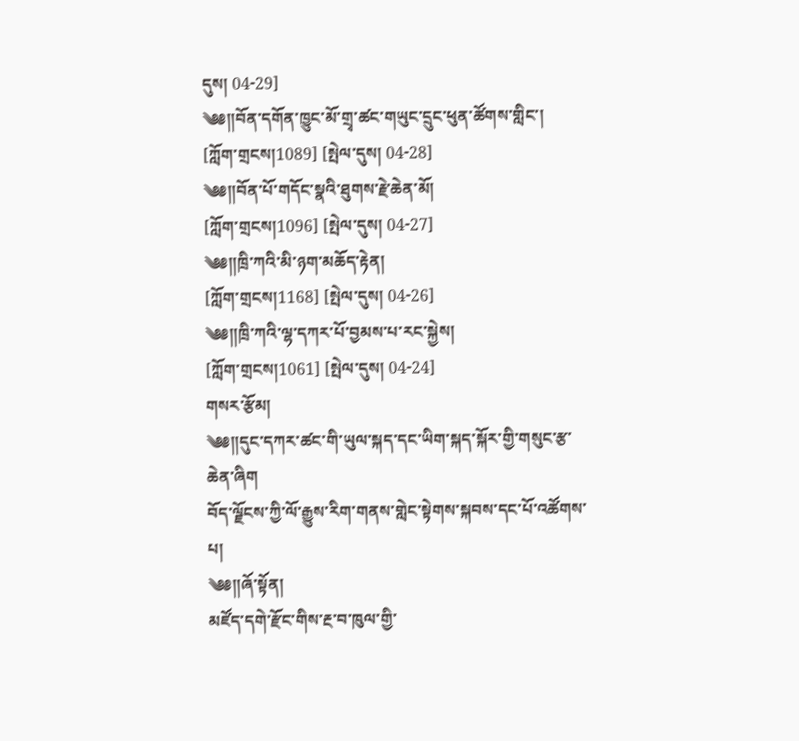དུས། 04-29]
༄༅།།བོན་དགོན་ཁྱུང་མོ་གྲྭ་ཚང་གཡུང་དྲུང་ཕུན་ཚོགས་གླིང་།
[ཀློག་གྲངས།1089] [སྤེལ་དུས། 04-28]
༄༅།།བོན་པོ་གདོང་སྣའི་ཐུགས་རྗེ་ཆེན་མོ།
[ཀློག་གྲངས།1096] [སྤེལ་དུས། 04-27]
༄༅།།ཁྲི་ཀའི་མི་ཉག་མཆོད་རྟེན།
[ཀློག་གྲངས།1168] [སྤེལ་དུས། 04-26]
༄༅།།ཁྲི་ཀའི་ལྷ་དཀར་པོ་བྱམས་པ་རང་སྐྱེས།
[ཀློག་གྲངས།1061] [སྤེལ་དུས། 04-24]
གསར་རྩོམ།
༄༅།།དུང་དཀར་ཚང་གི་ཡུལ་སྐད་དང་ཡིག་སྐད་སྐོར་གྱི་གསུང་རྩ་ཆེན་ཞིག
བོད་ལྗོངས་ཀྱི་ལོ་རྒྱུས་རིག་གནས་གླེང་སྟེགས་སྐབས་དང་པོ་འཚོགས་པ།
༄༅།།ཞོ་སྟོན།
མཛོད་དགེ་རྫོང་གིས་རྔ་བ་ཁུལ་གྱི་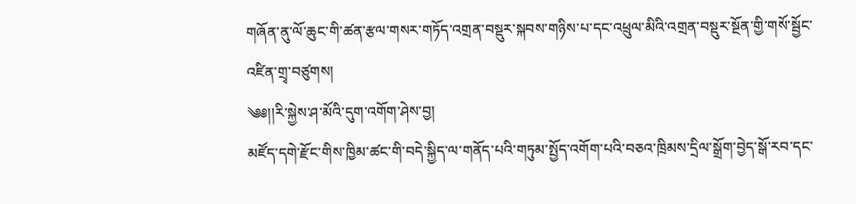གཞོན་ནུ་ལོ་ཆུང་གི་ཚན་རྩལ་གསར་གཏོད་འགྲན་བསྡུར་སྐབས་གཉིས་པ་དང་འཕྲུལ་མིའི་འགྲན་བསྡུར་སྔོན་གྱི་གསོ་སྦྱོང་འཛིན་གྲྭ་བཙུགས།
༄༅།།རི་སྐྱེས་ཤ་མོའི་དུག་འགོག་ཤེས་བྱ།
མཛོད་དགེ་རྫོང་གིས་ཁྱིམ་ཚང་གི་བདེ་སྐྱིད་ལ་གནོད་པའི་གཏུམ་སྤྱོད་འགོག་པའི་བཅའ་ཁྲིམས་དྲིལ་སྒྲོག་བྱེད་སྒོ་རབ་དང་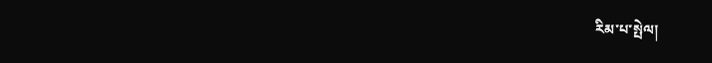རིམ་པ་སྤེལ།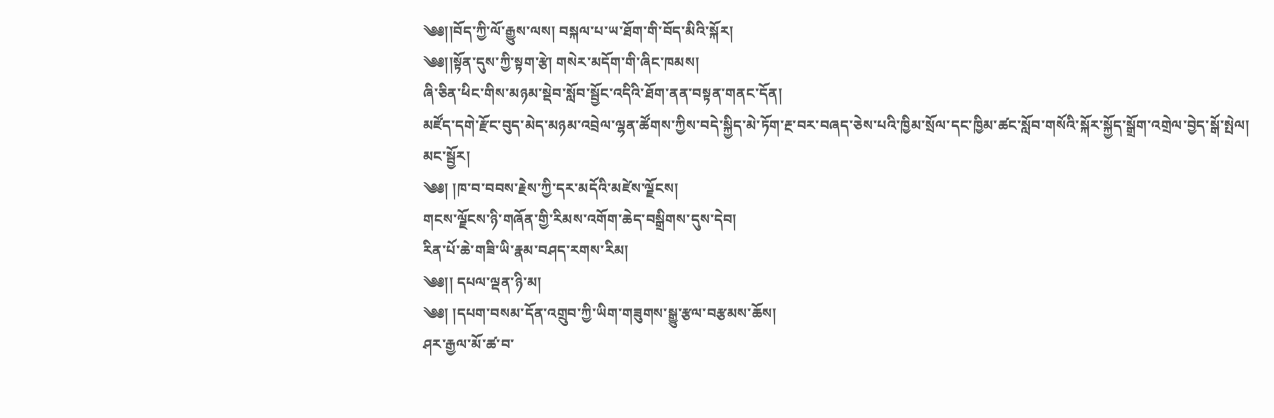༄༅།།བོད་ཀྱི་ལོ་རྒྱུས་ལས། བསྐལ་པ་ཡ་ཐོག་གི་བོད་མིའི་སྐོར།
༄༅།།སྟོན་དུས་ཀྱི་སྟག་རྩེ། གསེར་མདོག་གི་ཞིང་ཁམས།
ཞི་ཅིན་ཕིང་གིས་མཉམ་སྡེབ་སློབ་སྦྱོང་འདིའི་ཐོག་ནན་བསྟན་གནང་དོན།
མཛོད་དགེ་རྫོང་བུད་མེད་མཉམ་འབྲེལ་ལྷན་ཚོགས་ཀྱིས་བདེ་སྐྱིད་མེ་ཏོག་རྔ་བར་བཞད་ཅེས་པའི་ཁྱིམ་སྲོལ་དང་ཁྱིམ་ཚང་སློབ་གསོའི་སྐོར་སྐྱོད་སྒྲོག་འགྲེལ་བྱེད་སྒོ་སྤེལ།
མང་སྦྱོར།
༄༅། །ཁ་བ་བབས་རྗེས་ཀྱི་དར་མདོའི་མཛེས་ལྗོངས།
གངས་ལྗོངས་ཉི་གཞོན་གྱི་རིམས་འགོག་ཆེད་བསྒྲིགས་དུས་དེབ།
རིན་པོ་ཆེ་གཟི་ཡི་རྣམ་བཤད་རགས་རིམ།
༄༅།། དཔལ་ལྡན་ཉི་མ།
༄༅། །དཔག་བསམ་དོན་འགྲུབ་ཀྱི་ཡིག་གཟུགས་སྒྱུ་རྩལ་བརྩམས་ཆོས།
ཤར་རྒྱལ་མོ་ཚ་བ་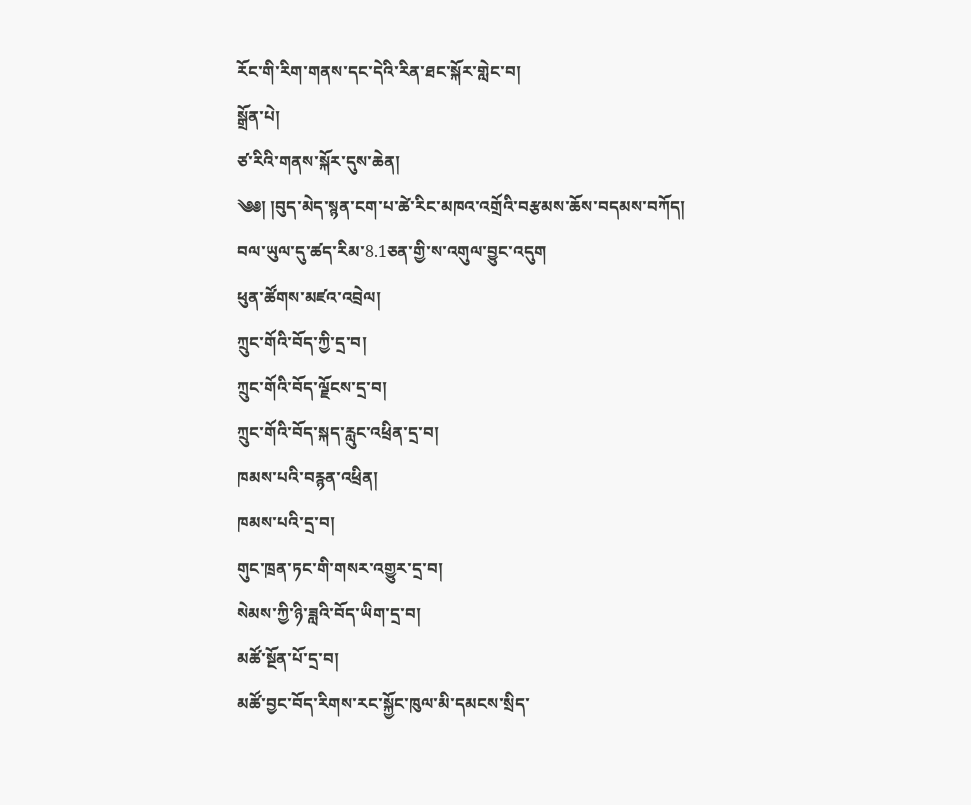རོང་གི་རིག་གནས་དང་དེའི་རིན་ཐང་སྐོར་གླེང་བ།
སྒྲོན་པེ།
ཙ་རིའི་གནས་སྐོར་དུས་ཆེན།
༄༅། །བུད་མེད་སྙན་ངག་པ་ཚེ་རིང་མཁའ་འགྲོའི་བརྩམས་ཆོས་བདམས་བཀོད།
བལ་ཡུལ་དུ་ཚད་རིམ་8.1ཅན་གྱི་ས་འགུལ་བྱུང་འདུག
ཕུན་ཚོགས་མཛའ་འབྲེལ།
ཀྲུང་གོའི་བོད་ཀྱི་དྲ་བ།
ཀྲུང་གོའི་བོད་ལྗོངས་དྲ་བ།
ཀྲུང་གོའི་བོད་སྐད་རླུང་འཕྲིན་དྲ་བ།
ཁམས་པའི་བརྙན་འཕྲིན།
ཁམས་པའི་དྲ་བ།
གུང་ཁྲན་ཏང་གི་གསར་འགྱུར་དྲ་བ།
སེམས་ཀྱི་ཉི་ཟླའི་བོད་ཡིག་དྲ་བ།
མཚོ་སྔོན་པོ་དྲ་བ།
མཚོ་བྱང་བོད་རིགས་རང་སྐྱོང་ཁུལ་མི་དམངས་སྲིད་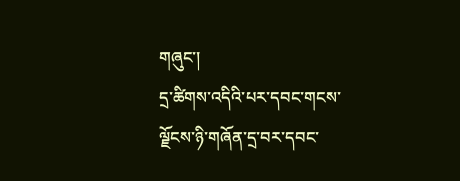གཞུང་།
དྲ་ཚིགས་འདིའི་པར་དབང་གངས་ལྗོངས་ཉི་གཞོན་དྲ་བར་དབང་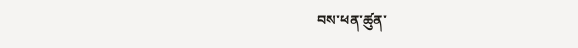བས་ཕན་ཚུན་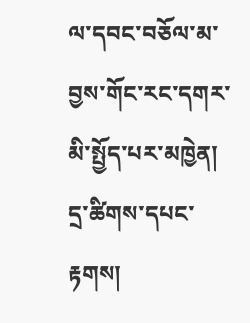ལ་དབང་བཅོལ་མ་བྱས་གོང་རང་དགར་མི་སྤྱོད་པར་མཁྱེན།
དྲ་ཚིགས་དཔང་རྟགས།